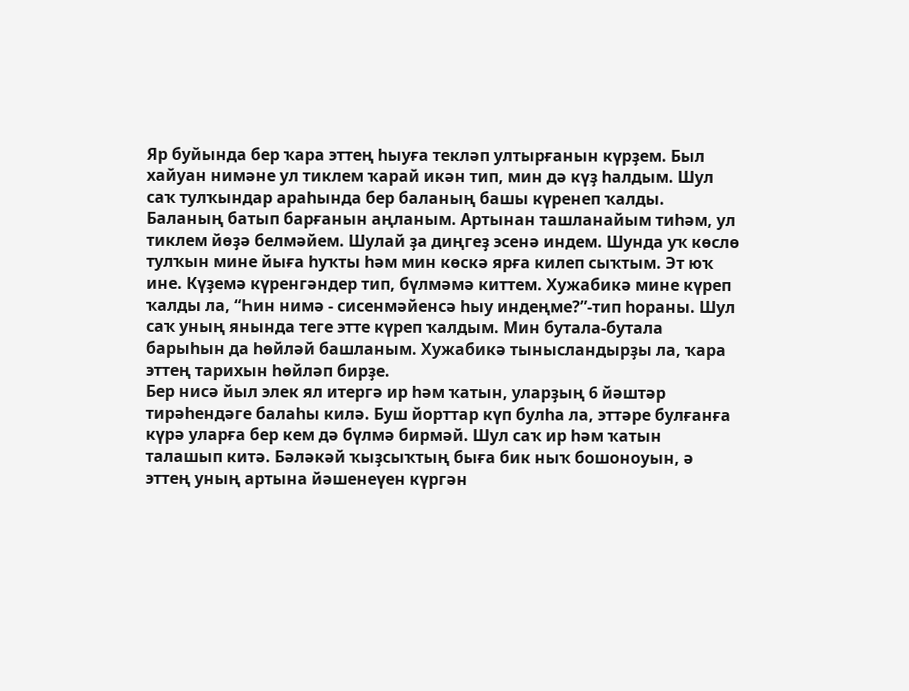Яр буйында бер ҡара эттең һыуға текләп ултырғанын күрҙем. Был хайуан нимәне ул тиклем ҡарай икән тип, мин дә күҙ һалдым. Шул саҡ тулҡындар араһында бер баланың башы күренеп ҡалды. Баланың батып барғанын аңланым. Артынан ташланайым тиһәм, ул тиклем йөҙә белмәйем. Шулай ҙа диңгеҙ эсенә индем. Шунда уҡ көслө тулҡын мине йыға һуҡты һәм мин көскә ярға килеп сыҡтым. Эт юҡ ине. Күҙемә күренгәндер тип, бүлмәмә киттем. Хужабикә мине күреп ҡалды ла, “Һин нимә - сисенмәйенсә һыу индеңме?”-тип һораны. Шул саҡ уның янында теге этте күреп ҡалдым. Мин бутала-бутала барыһын да һөйләй башланым. Хужабикә тынысландырҙы ла, ҡара эттең тарихын һөйләп бирҙе.
Бер нисә йыл элек ял итергә ир һәм ҡатын, уларҙың 6 йәштәр тирәһендәге балаһы килә. Буш йорттар күп булһа ла, эттәре булғанға күрә уларға бер кем дә бүлмә бирмәй. Шул саҡ ир һәм ҡатын талашып китә. Бәләкәй ҡыҙсыҡтың быға бик ныҡ бошоноуын, ә эттең уның артына йәшенеүен күргән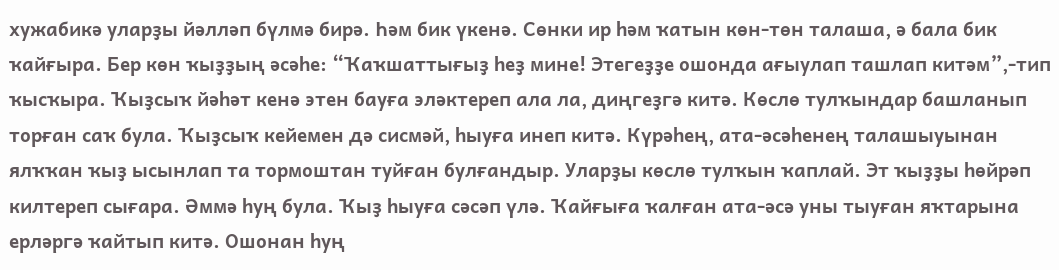хужабикә уларҙы йәлләп бүлмә бирә. Һәм бик үкенә. Сөнки ир һәм ҡатын көн-төн талаша, ә бала бик ҡайғыра. Бер көн ҡыҙҙың әсәһе: “Ҡаҡшаттығыҙ һеҙ мине! Этегеҙҙе ошонда ағыулап ташлап китәм”,-тип ҡысҡыра. Ҡыҙсыҡ йәһәт кенә этен бауға эләктереп ала ла, диңгеҙгә китә. Көслө тулҡындар башланып торған саҡ була. Ҡыҙсыҡ кейемен дә сисмәй, һыуға инеп китә. Күрәһең, ата-әсәһенең талашыуынан ялҡҡан ҡыҙ ысынлап та тормоштан туйған булғандыр. Уларҙы көслө тулҡын ҡаплай. Эт ҡыҙҙы һөйрәп килтереп сығара. Әммә һуң була. Ҡыҙ һыуға сәсәп үлә. Ҡайғыға ҡалған ата-әсә уны тыуған яҡтарына ерләргә ҡайтып китә. Ошонан һуң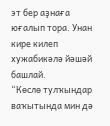эт бер аҙнаға юғалып тора. Унан кире килеп хужабикәлә йәшәй башлай.
“Көслө тулҡындар ваҡытында мин дә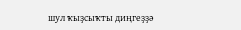шул ҡыҙсыҡты диңгеҙҙә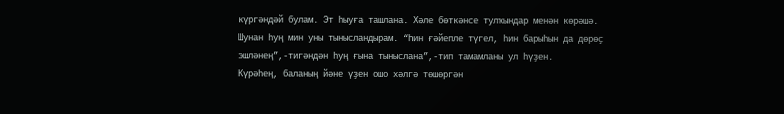күргәндәй булам. Эт һыуға ташлана. Хәле бөткәнсе тулҡындар менән көрәшә. Шунан һуң мин уны тынысландырам. “Һин ғәйепле түгел, һин барыһын да дөрөҫ эшләнең”,-тигәндән һуң ғына тыныслана”,-тип тамамланы ул һүҙен.
Күрәһең, баланың йәне үҙен ошо хәлгә төшөргән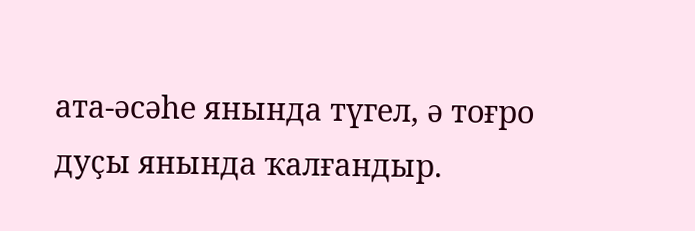ата-әсәһе янында түгел, ә тоғро дуҫы янында ҡалғандыр.